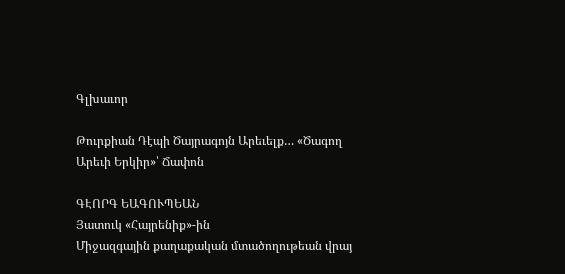Գլխաւոր

Թուրքիան Դէպի Ծայրագոյն Արեւելք… «Ծագող Արեւի Երկիր»՝ Ճափոն

ԳԷՈՐԳ ԵԱԳՈՒՊԵԱՆ
Յատուկ «Հայրենիք»-ին
Միջազգային քաղաքական մտածողութեան վրայ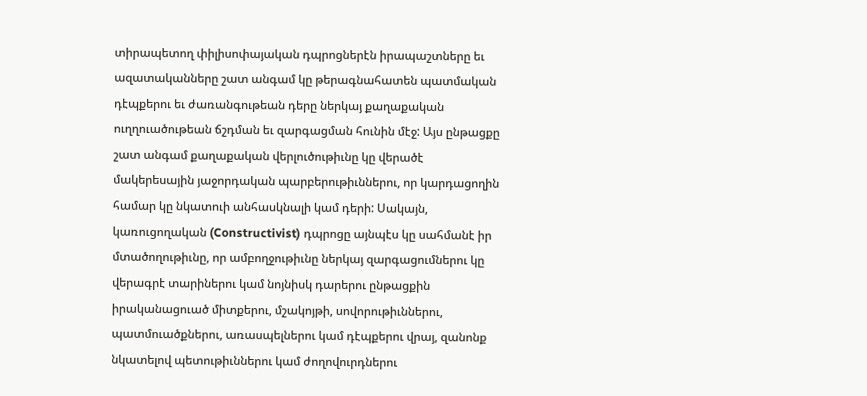տիրապետող փիլիսոփայական դպրոցներէն իրապաշտները եւ ազատականները շատ անգամ կը թերագնահատեն պատմական դէպքերու եւ ժառանգութեան դերը ներկայ քաղաքական ուղղուածութեան ճշդման եւ զարգացման հունին մէջ: Այս ընթացքը շատ անգամ քաղաքական վերլուծութիւնը կը վերածէ մակերեսային յաջորդական պարբերութիւններու, որ կարդացողին համար կը նկատուի անհասկնալի կամ դերի: Սակայն, կառուցողական (Constructivist) դպրոցը այնպէս կը սահմանէ իր մտածողութիւնը, որ ամբողջութիւնը ներկայ զարգացումներու կը վերագրէ տարիներու կամ նոյնիսկ դարերու ընթացքին իրականացուած միտքերու, մշակոյթի, սովորութիւններու, պատմուածքներու, առասպելներու կամ դէպքերու վրայ, զանոնք նկատելով պետութիւններու կամ ժողովուրդներու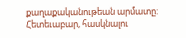քաղաքականութեան արմատը: Հետեւաբար, հասկնալու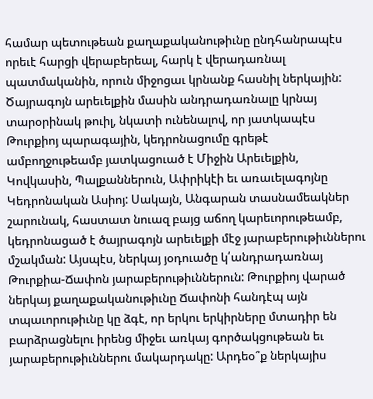համար պետութեան քաղաքականութիւնը ընդհանրապէս որեւէ հարցի վերաբերեալ, հարկ է վերադառնալ պատմականին, որուն միջոցաւ կրնանք հասնիլ ներկային:
Ծայրագոյն արեւելքին մասին անդրադառնալը կրնայ տարօրինակ թուիլ, նկատի ունենալով, որ յատկապէս Թուրքիոյ պարագային, կեդրոնացումը գրեթէ ամբողջութեամբ յատկացուած է Միջին Արեւելքին, Կովկասին, Պալքաններուն, Ափրիկէի եւ առաւելագոյնը Կեդրոնական Ասիոյ: Սակայն, Անգարան տասնամեակներ շարունակ, հաստատ նուազ բայց աճող կարեւորութեամբ, կեդրոնացած է ծայրագոյն արեւելքի մէջ յարաբերութիւններու մշակման: Այսպէս, ներկայ յօդուածը կ՛անդրադառնայ Թուրքիա-Ճափոն յարաբերութիւններուն: Թուրքիոյ վարած ներկայ քաղաքականութիւնը Ճափոնի հանդէպ այն տպաւորութիւնը կը ձգէ, որ երկու երկիրները մտադիր են բարձրացնելու իրենց միջեւ առկայ գործակցութեան եւ յարաբերութիւններու մակարդակը: Արդեօ՞ք ներկայիս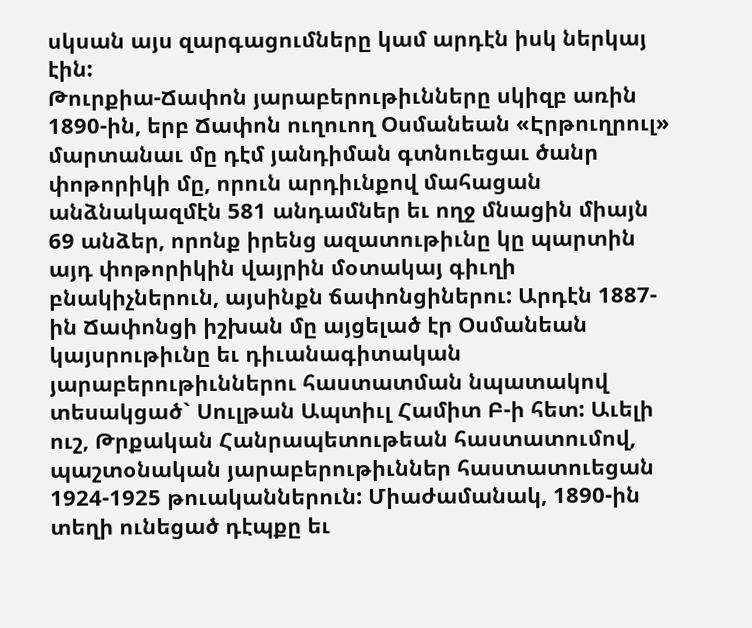սկսան այս զարգացումները կամ արդէն իսկ ներկայ էին:
Թուրքիա-Ճափոն յարաբերութիւնները սկիզբ առին 1890-ին, երբ Ճափոն ուղուող Օսմանեան «Էրթուղրուլ» մարտանաւ մը դէմ յանդիման գտնուեցաւ ծանր փոթորիկի մը, որուն արդիւնքով մահացան անձնակազմէն 581 անդամներ եւ ողջ մնացին միայն 69 անձեր, որոնք իրենց ազատութիւնը կը պարտին այդ փոթորիկին վայրին մօտակայ գիւղի բնակիչներուն, այսինքն ճափոնցիներու: Արդէն 1887-ին Ճափոնցի իշխան մը այցելած էր Օսմանեան կայսրութիւնը եւ դիւանագիտական յարաբերութիւններու հաստատման նպատակով տեսակցած` Սուլթան Ապտիւլ Համիտ Բ-ի հետ: Աւելի ուշ, Թրքական Հանրապետութեան հաստատումով, պաշտօնական յարաբերութիւններ հաստատուեցան 1924-1925 թուականներուն: Միաժամանակ, 1890-ին տեղի ունեցած դէպքը եւ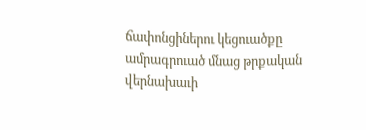ճափոնցիներու կեցուածքը ամրագրուած մնաց թրքական վերնախաւի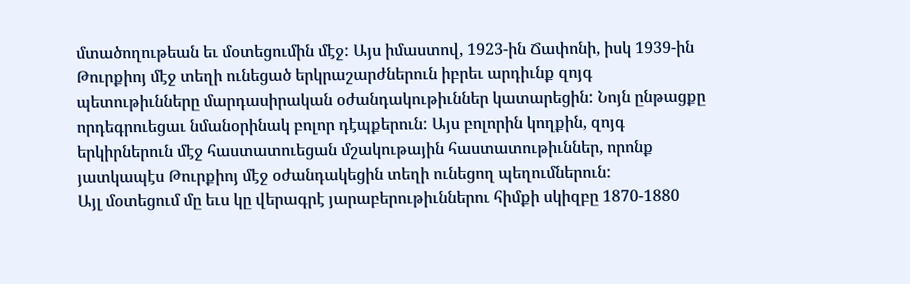մտածողութեան եւ մօտեցումին մէջ: Այս իմաստով, 1923-ին Ճափոնի, իսկ 1939-ին Թուրքիոյ մէջ տեղի ունեցած երկրաշարժներուն իբրեւ արդիւնք զոյգ պետութիւնները մարդասիրական օժանդակութիւններ կատարեցին: Նոյն ընթացքը որդեգրուեցաւ նմանօրինակ բոլոր դէպքերուն: Այս բոլորին կողքին, զոյգ երկիրներուն մէջ հաստատուեցան մշակութային հաստատութիւններ, որոնք յատկապէս Թուրքիոյ մէջ օժանդակեցին տեղի ունեցող պեղումներուն:
Այլ մօտեցում մը եւս կը վերագրէ յարաբերութիւններու հիմքի սկիզբը 1870-1880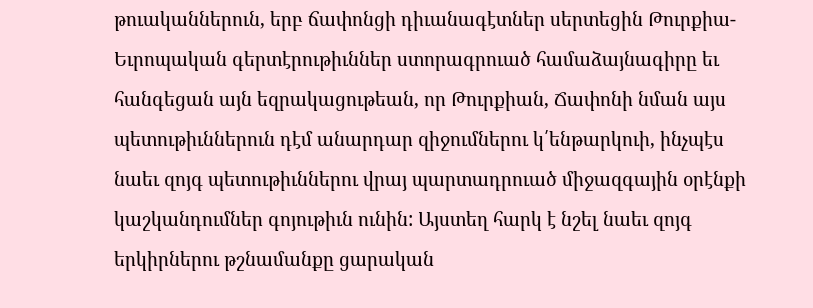թուականներուն, երբ ճափոնցի դիւանագէտներ սերտեցին Թուրքիա-Եւրոպական գերտէրութիւններ ստորագրուած համաձայնագիրը եւ հանգեցան այն եզրակացութեան, որ Թուրքիան, Ճափոնի նման այս պետութիւններուն դէմ անարդար զիջումներու կ՛ենթարկուի, ինչպէս նաեւ զոյգ պետութիւններու վրայ պարտադրուած միջազգային օրէնքի կաշկանդումներ գոյութիւն ունին: Այստեղ հարկ է նշել նաեւ զոյգ երկիրներու թշնամանքը ցարական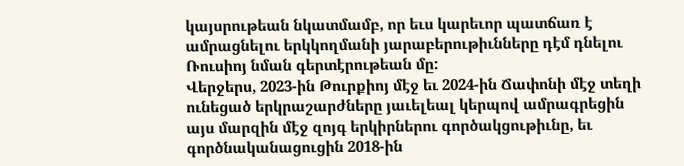կայսրութեան նկատմամբ, որ եւս կարեւոր պատճառ է ամրացնելու երկկողմանի յարաբերութիւնները դէմ դնելու Ռուսիոյ նման գերտէրութեան մը:
Վերջերս, 2023-ին Թուրքիոյ մէջ եւ 2024-ին Ճափոնի մէջ տեղի ունեցած երկրաշարժները յաւելեալ կերպով ամրագրեցին այս մարզին մէջ զոյգ երկիրներու գործակցութիւնը, եւ գործնականացուցին 2018-ին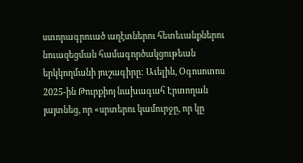ստորագրուած աղէտներու հետեւանքներու նուազեցման համագործակցութեան երկկողմանի յուշագիրը: Աւելին, Օգոսոտոս 2025-ին Թուրքիոյ նախագահ Էրտողան յայտնեց, որ «սրտերու կամուրջը, որ կը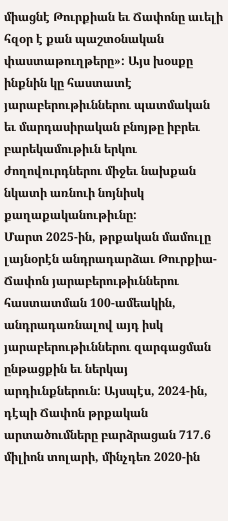միացնէ Թուրքիան եւ Ճափոնը աւելի հզօր է քան պաշտօնական փաստաթուղթերը»: Այս խօսքը ինքնին կը հաստատէ յարաբերութիւններու պատմական եւ մարդասիրական բնոյթը իբրեւ բարեկամութիւն երկու ժողովուրդներու միջեւ նախքան նկատի առնուի նոյնիսկ քաղաքականութիւնը:
Մարտ 2025-ին, թրքական մամուլը լայնօրէն անդրադարձաւ Թուրքիա-Ճափոն յարաբերութիւններու հաստատման 100-ամեակին, անդրադառնալով այդ իսկ յարաբերութիւններու զարգացման ընթացքին եւ ներկայ արդիւնքներուն: Այսպէս, 2024-ին, դէպի Ճափոն թրքական արտածումները բարձրացան 717.6 միլիոն տոլարի, մինչդեռ 2020-ին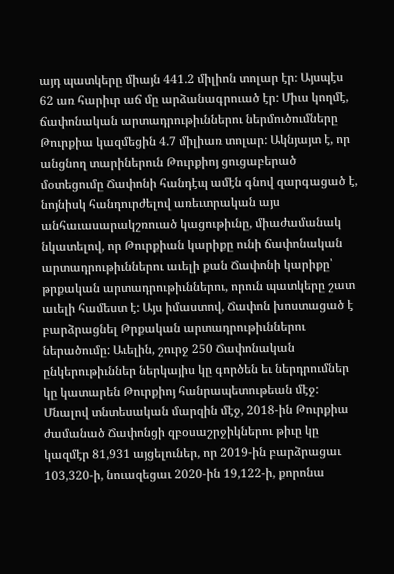այդ պատկերը միայն 441.2 միլիոն տոլար էր։ Այսպէս 62 առ հարիւր աճ մը արձանագրուած էր: Միւս կողմէ, ճափոնական արտադրութիւններու ներմուծումները Թուրքիա կազմեցին 4.7 միլիառ տոլար: Ակնյայտ է, որ անցնող տարիներուն Թուրքիոյ ցուցաբերած մօտեցումը Ճափոնի հանդէպ ամէն գնով զարգացած է, նոյնիսկ հանդուրժելով առեւտրական այս անհաւասարակշռուած կացութիւնը, միաժամանակ նկատելով, որ Թուրքիան կարիքը ունի ճափոնական արտադրութիւններու աւելի քան Ճափոնի կարիքը՝ թրքական արտադրութիւններու, որուն պատկերը շատ աւելի համեստ է: Այս իմաստով, Ճափոն խոստացած է բարձրացնել Թրքական արտադրութիւններու ներածումը: Աւելին, շուրջ 250 Ճափոնական ընկերութիւններ ներկայիս կը գործեն եւ ներդրումներ կը կատարեն Թուրքիոյ հանրապետութեան մէջ: Մնալով տնտեսական մարզին մէջ, 2018-ին Թուրքիա ժամանած Ճափոնցի զբօսաշրջիկներու թիւը կը կազմէր 81,931 այցելուներ, որ 2019-ին բարձրացաւ 103,320-ի, նուազեցաւ 2020-ին 19,122-ի, քորոնա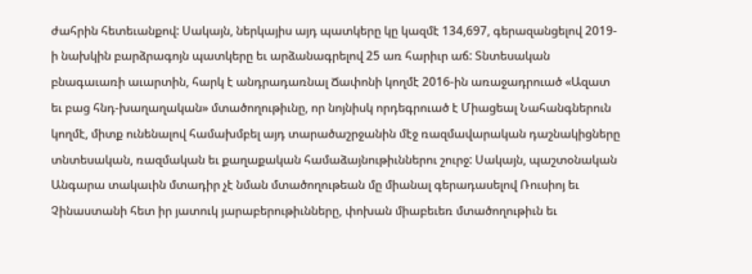ժահրին հետեւանքով: Սակայն, ներկայիս այդ պատկերը կը կազմէ 134,697, գերազանցելով 2019-ի նախկին բարձրագոյն պատկերը եւ արձանագրելով 25 առ հարիւր աճ: Տնտեսական բնագաւառի աւարտին, հարկ է անդրադառնալ Ճափոնի կողմէ 2016-ին առաջադրուած «Ազատ եւ բաց հնդ-խաղաղական» մտածողութիւնը, որ նոյնիսկ որդեգրուած է Միացեալ Նահանգներուն կողմէ, միտք ունենալով համախմբել այդ տարածաշրջանին մէջ ռազմավարական դաշնակիցները տնտեսական, ռազմական եւ քաղաքական համաձայնութիւններու շուրջ: Սակայն, պաշտօնական Անգարա տակաւին մտադիր չէ նման մտածողութեան մը միանալ գերադասելով Ռուսիոյ եւ Չինաստանի հետ իր յատուկ յարաբերութիւնները, փոխան միաբեւեռ մտածողութիւն եւ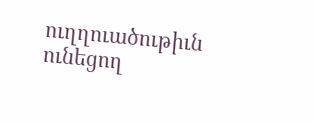ուղղուածութիւն ունեցող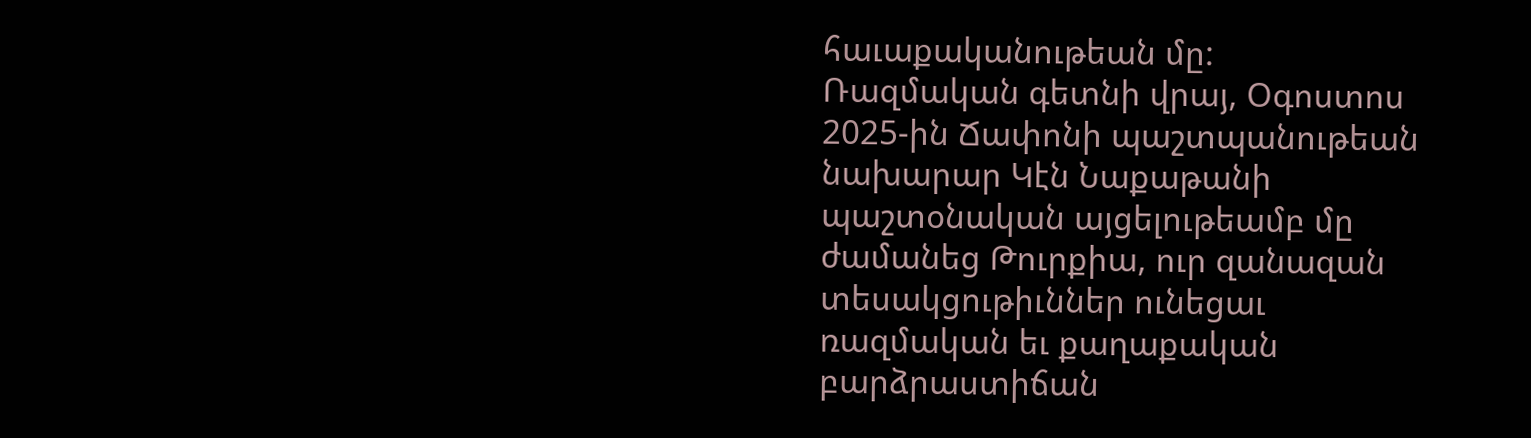հաւաքականութեան մը:
Ռազմական գետնի վրայ, Օգոստոս 2025-ին Ճափոնի պաշտպանութեան նախարար Կէն Նաքաթանի պաշտօնական այցելութեամբ մը ժամանեց Թուրքիա, ուր զանազան տեսակցութիւններ ունեցաւ ռազմական եւ քաղաքական բարձրաստիճան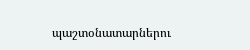պաշտօնատարներու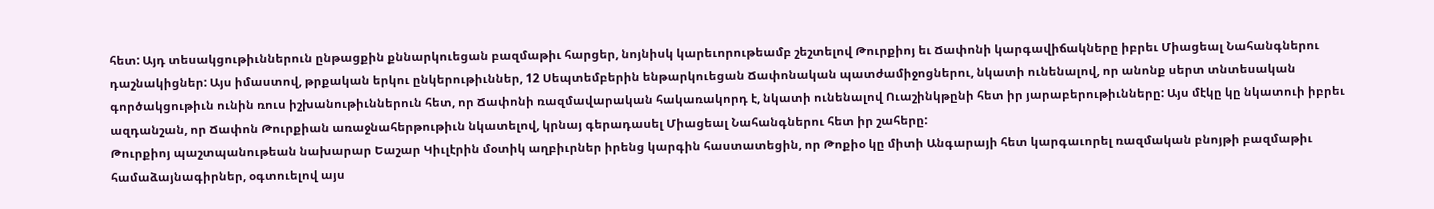հետ: Այդ տեսակցութիւններուն ընթացքին քննարկուեցան բազմաթիւ հարցեր, նոյնիսկ կարեւորութեամբ շեշտելով Թուրքիոյ եւ Ճափոնի կարգավիճակները իբրեւ Միացեալ Նահանգներու դաշնակիցներ: Այս իմաստով, թրքական երկու ընկերութիւններ, 12 Սեպտեմբերին ենթարկուեցան Ճափոնական պատժամիջոցներու, նկատի ունենալով, որ անոնք սերտ տնտեսական գործակցութիւն ունին ռուս իշխանութիւններուն հետ, որ Ճափոնի ռազմավարական հակառակորդ է, նկատի ունենալով Ուաշինկթընի հետ իր յարաբերութիւնները: Այս մէկը կը նկատուի իբրեւ ազդանշան, որ Ճափոն Թուրքիան առաջնահերթութիւն նկատելով, կրնայ գերադասել Միացեալ Նահանգներու հետ իր շահերը:
Թուրքիոյ պաշտպանութեան նախարար Եաշար Կիւլէրին մօտիկ աղբիւրներ իրենց կարգին հաստատեցին, որ Թոքիօ կը միտի Անգարայի հետ կարգաւորել ռազմական բնոյթի բազմաթիւ համաձայնագիրներ, օգտուելով այս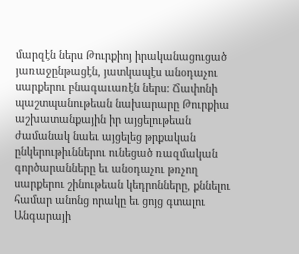մարզէն ներս Թուրքիոյ իրականացուցած յառաջընթացէն, յատկապէս անօդաչու սարքերու բնագաւառէն ներս: Ճափոնի պաշտպանութեան նախարարը Թուրքիա աշխատանքային իր այցելութեան ժամանակ նաեւ այցելեց թրքական ընկերութիւններու ունեցած ռազմական գործարանները եւ անօդաչու թռչող սարքերու շինութեան կեդրոնները, քննելու համար անոնց որակը եւ ցոյց գտալու Անգարայի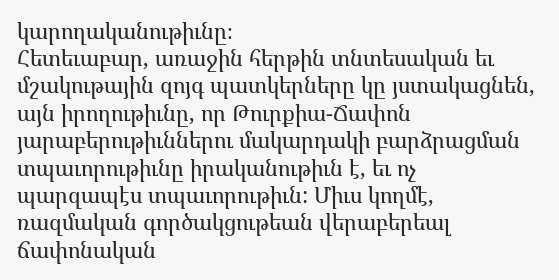կարողականութիւնը։
Հետեւաբար, առաջին հերթին տնտեսական եւ մշակութային զոյգ պատկերները կը յստակացնեն, այն իրողութիւնը, որ Թուրքիա-Ճափոն յարաբերութիւններու մակարդակի բարձրացման տպաւորութիւնը իրականութիւն է, եւ ոչ պարզապէս տպաւորութիւն: Միւս կողմէ, ռազմական գործակցութեան վերաբերեալ ճափոնական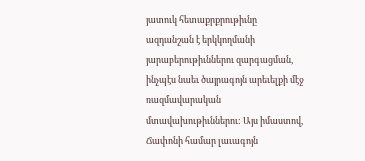յատուկ հետաքրքրութիւնը ազդանշան է երկկողմանի յարաբերութիւններու զարգացման, ինչպէս նաեւ ծայրագոյն արեւելքի մէջ ռազմավարական մտավախութիւններու: Այս իմաստով, Ճափոնի համար լաւագոյն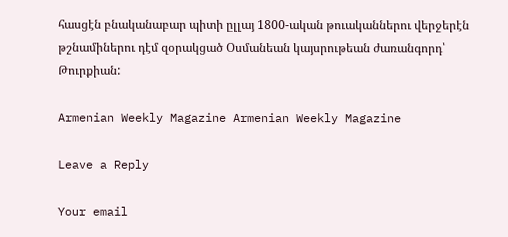հասցէն բնականաբար պիտի ըլլայ 1800-ական թուականներու վերջերէն թշնամիներու դէմ զօրակցած Օսմանեան կայսրութեան ժառանգորդ՝ Թուրքիան:

Armenian Weekly Magazine Armenian Weekly Magazine

Leave a Reply

Your email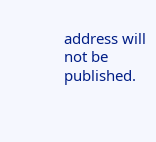address will not be published.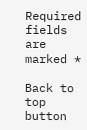Required fields are marked *

Back to top button